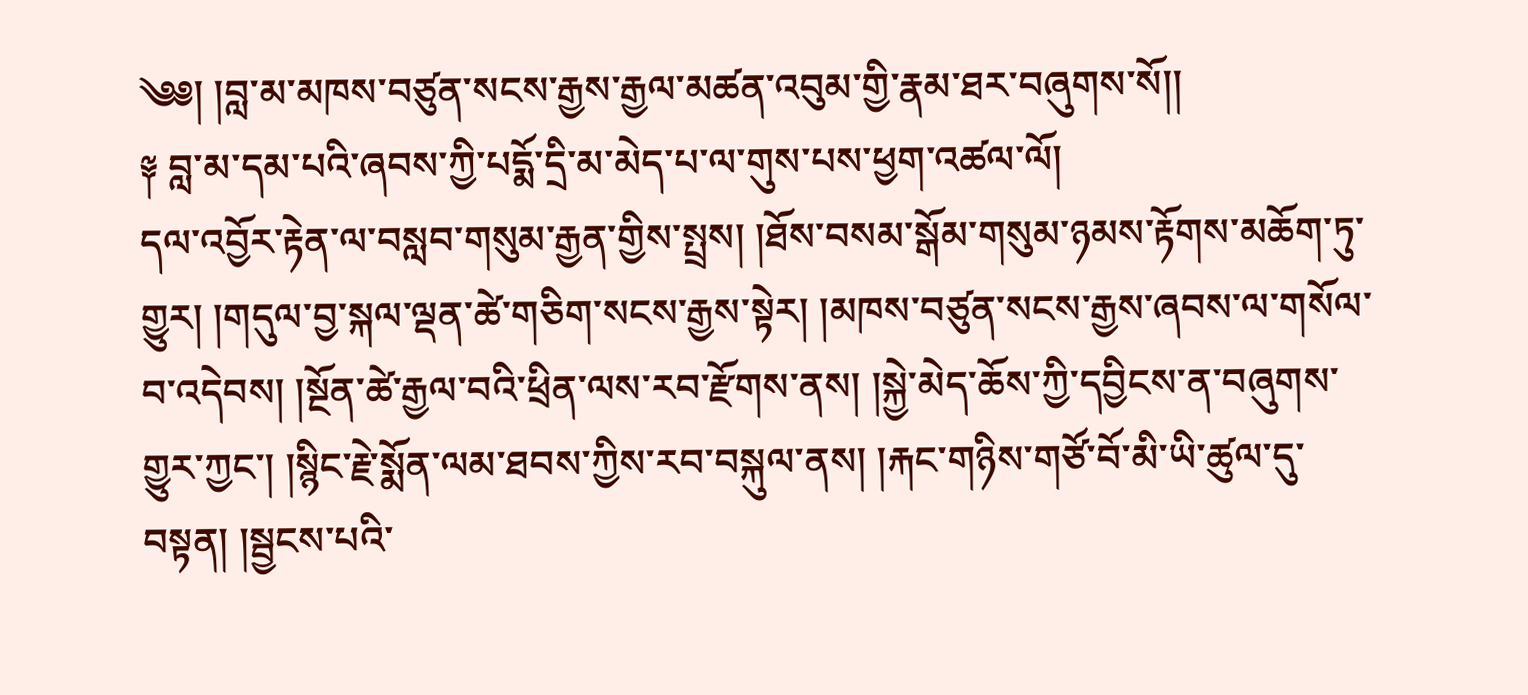༄༅། །བླ་མ་མཁས་བཙུན་སངས་རྒྱས་རྒྱལ་མཚན་འབུམ་གྱི་རྣམ་ཐར་བཞུགས་སོ།།
༈ བླ་མ་དམ་པའི་ཞབས་ཀྱི་པདྨོ་དྲི་མ་མེད་པ་ལ་གུས་པས་ཕྱག་འཚལ་ལོ།
དལ་འབྱོར་རྟེན་ལ་བསླབ་གསུམ་རྒྱན་གྱིས་སྤྲས། །ཐོས་བསམ་སྒོམ་གསུམ་ཉམས་རྟོགས་མཆོག་ཏུ་གྱུར། །གདུལ་བྱ་སྐལ་ལྡན་ཚེ་གཅིག་སངས་རྒྱས་སྟེར། །མཁས་བཙུན་སངས་རྒྱས་ཞབས་ལ་གསོལ་བ་འདེབས། །སྔོན་ཚེ་རྒྱལ་བའི་ཕྲིན་ལས་རབ་རྫོགས་ནས། །སྐྱེ་མེད་ཆོས་ཀྱི་དབྱིངས་ན་བཞུགས་གྱུར་ཀྱང་། །སྙིང་རྗེ་སྨོན་ལམ་ཐབས་ཀྱིས་རབ་བསྐུལ་ནས། །རྐང་གཉིས་གཙོ་བོ་མི་ཡི་ཚུལ་དུ་བསྟན། །སྦྱངས་པའི་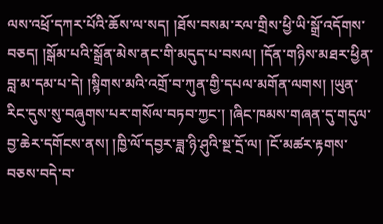ལས་འཕྲོ་དཀར་པོའི་ཆོས་ལ་སད། །ཐོས་བསམ་རལ་གྲིས་ཕྱི་ཡི་སྒྲོ་འདོགས་བཅད། །སྒོམ་པའི་སྒྲོན་མེས་ནང་གི་མདུད་པ་བསལ། །དོན་གཉིས་མཐར་ཕྱིན་བླ་མ་དམ་པ་དེ། །སྙིགས་མའི་འགྲོ་བ་ཀུན་གྱི་དཔལ་མགོན་ལགས། །ཡུན་རིང་དུས་སུ་བཞུགས་པར་གསོལ་བཏབ་ཀྱང་། །ཞིང་ཁམས་གཞན་དུ་གདུལ་བྱ་ཆེར་དགོངས་ནས། །ཁྱི་ལོ་དབྱར་ཟླ་ཉི་ཤུའི་སྔ་དྲོ་ལ། །ངོ་མཚར་རྟགས་བཅས་བདེ་བ་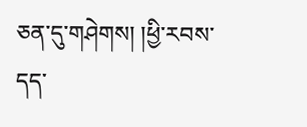ཅན་དུ་གཤེགས། །ཕྱི་རབས་དད་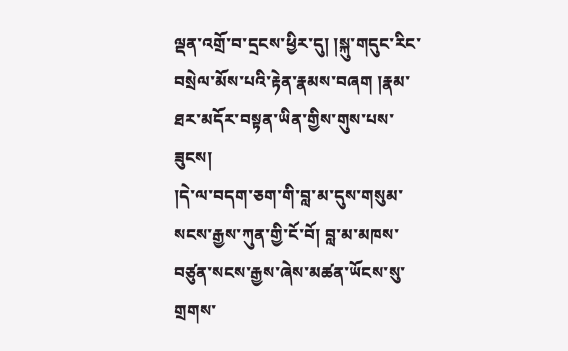ལྡན་འགྲོ་བ་དྲངས་ཕྱིར་དུ། །སྐུ་གདུང་རིང་བསྲེལ་མོས་པའི་རྟེན་རྣམས་བཞག །རྣམ་ཐར་མདོར་བསྟན་ཡིན་གྱིས་གུས་པས་ཟུངས།
།དེ་ལ་བདག་ཅག་གི་བླ་མ་དུས་གསུམ་སངས་རྒྱས་ཀུན་གྱི་ངོ་བོ། བླ་མ་མཁས་བཙུན་སངས་རྒྱས་ཞེས་མཚན་ཡོངས་སུ་གྲགས་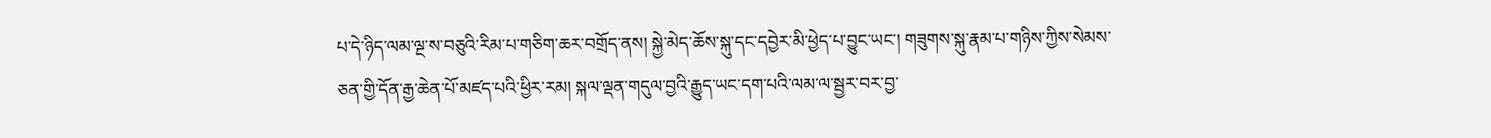པ་དེ་ཉིད་ལམ་ལྔ་ས་བཅུའི་རིམ་པ་གཅིག་ཆར་བགྲོད་ནས། སྐྱེ་མེད་ཆོས་སྐུ་དང་དབྱེར་མི་ཕྱེད་པ་བྱུང་ཡང་། གཟུགས་སྐུ་རྣམ་པ་གཉིས་ཀྱིས་སེམས་ཅན་གྱི་དོན་རྒྱ་ཆེན་པོ་མཛད་པའི་ཕྱིར་རམ། སྐལ་ལྡན་གདུལ་བྱའི་རྒྱུད་ཡང་དག་པའི་ལམ་ལ་སྦྱར་བར་བྱ་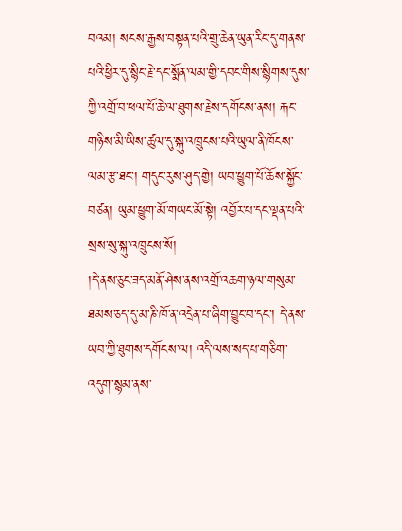བའམ། སངས་རྒྱས་བསྟན་པའི་གྲུ་ཆེན་ཡུན་རིང་དུ་གནས་པའི་ཕྱིར་དུ་སྙིང་རྗེ་དང་སྨོན་ལམ་གྱི་དབང་གིས་སྙིགས་དུས་ཀྱི་འགྲོ་བ་ཕལ་པོ་ཆེ་ལ་ཐུགས་རྗེས་དགོངས་ནས། རྐང་གཉིས་མི་ཡིས་ཚུལ་དུ་སྐུ་འཁྲུངས་པའི་ཡུལ་ནི་ཁོངས་ལམ་རྩ་ཐང་། གདུང་རུས་ཤུད་གྱེ། ཡབ་ཕྱུག་པོ་ཆོས་སྐྱོང་བཙན། ཡུམ་ཕྱུག་མོ་གཡང་མོ་སྟེ། འབྱོར་པ་དང་ལྡན་པའི་སྲས་སུ་སྐུ་འཁྲུངས་སོ།
།དེ་ནས་ཅུང་ཟད་མནོ་ཤེས་ནས་འགྲོ་འཆག་ཉལ་གསུམ་ཐམས་ཅད་དུ་མ་ཎི་ཁོ་ན་འདྲེན་པ་ཞིག་བྱུང་བ་དང་། དེ་ནས་ཡབ་ཀྱི་ཐུགས་དགོངས་ལ། འདི་ལས་སད་པ་གཅིག་འདུག་སྙམ་ནས་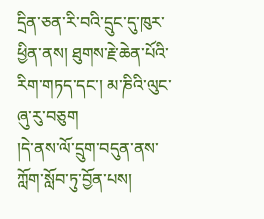དྲིན་ཅན་རི་བའི་དྲུང་དུ་ཁུར་ཕྱིན་ནས། ཐུགས་རྗེ་ཆེན་པོའི་རིག་གཏད་དང་། མ་ཎིའི་ལུང་ཞུ་རུ་བཅུག
།དེ་ནས་ལོ་དྲུག་བདུན་ནས་ཀློག་སློབ་ཏུ་བྱོན་པས།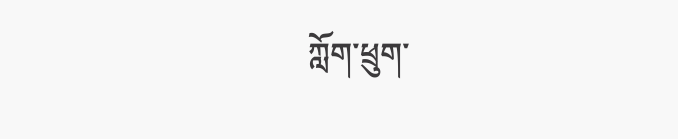ཀློག་ཕྲུག་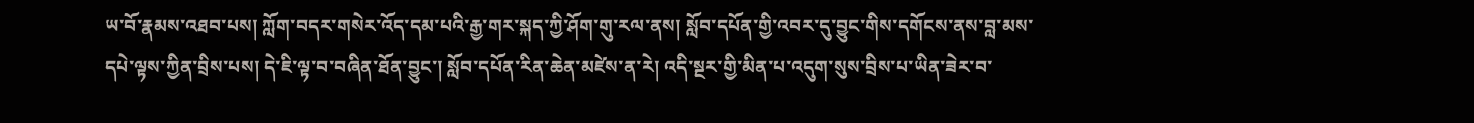ཡ་བོ་རྣམས་འཐབ་པས། ཀློག་བདར་གསེར་འོད་དམ་པའི་རྒྱ་གར་སྐད་ཀྱི་ཤོག་གུ་རལ་ནས། སློབ་དཔོན་གྱི་འབར་དུ་བྱུང་གིས་དགོངས་ནས་བླ་མས་དཔེ་ལྟས་ཀྱིན་བྲིས་པས། དེ་ཇི་ལྟ་བ་བཞིན་ཐོན་བྱུང་། སློབ་དཔོན་རིན་ཆེན་མཛེས་ན་རེ། འདི་སྔར་གྱི་མིན་པ་འདུག་སུས་བྲིས་པ་ཡིན་ཟེར་བ་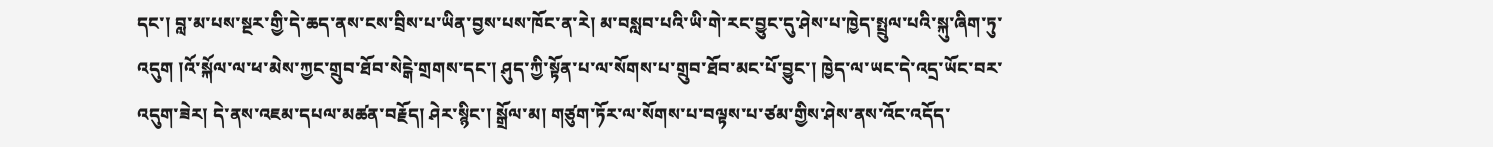དང་། བླ་མ་པས་སྔར་གྱི་དེ་ཆད་ནས་ངས་བྲིས་པ་ཡིན་བྱས་པས་ཁོང་ན་རེ། མ་བསླབ་པའི་ཡི་གེ་རང་བྱུང་དུ་ཤེས་པ་ཁྱེད་སྤྲུལ་པའི་སྐུ་ཞིག་ཏུ་འདུག །འོ་སྐོལ་ལ་ཕ་མེས་ཀྱང་གྲུབ་ཐོབ་སེངྒེ་གྲགས་དང་། ཤུད་ཀྱི་སྟོན་པ་ལ་སོགས་པ་གྲུབ་ཐོབ་མང་པོ་བྱུང་། ཁྱེད་ལ་ཡང་དེ་འདྲ་ཡོང་བར་འདུག་ཟེར། དེ་ནས་འཇམ་དཔལ་མཚན་བརྗོད། ཤེར་སྙིང་། སྒྲོལ་མ། གཙུག་ཏོར་ལ་སོགས་པ་བལྟས་པ་ཙམ་གྱིས་ཤེས་ནས་འོང་འདོད་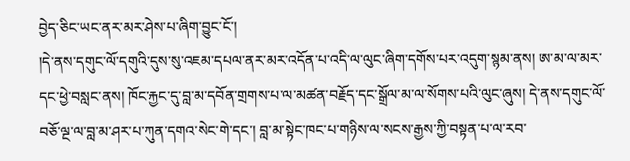བྱེད་ཅིང་ཡང་ནར་མར་ཤེས་པ་ཞིག་བྱུང་ངོ་།
།དེ་ནས་དགུང་ལོ་དགུའི་དུས་སུ་འཇམ་དཔལ་ནར་མར་འདོན་པ་འདི་ལ་ལུང་ཞིག་དགོས་པར་འདུག་སྙམ་ནས། ཨ་མ་ལ་མར་དང་ཕྱེ་བསླང་ནས། ཁོང་རྐྱང་དུ་བླ་མ་དབོན་གྲགས་པ་ལ་མཚན་བརྗོད་དང་སྒྲོལ་མ་ལ་སོགས་པའི་ལུང་ཞུས། དེ་ནས་དགུང་ལོ་བཅོ་ལྔ་ལ་བླ་མ་ཤར་པ་ཀུན་དགའ་སེང་གེ་དང་། བླ་མ་སྟེང་ཁང་པ་གཉིས་ལ་སངས་རྒྱས་ཀྱི་བསྟན་པ་ལ་རབ་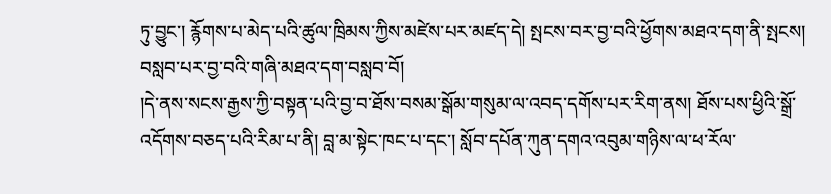ཏུ་བྱུང་། རྙོགས་པ་མེད་པའི་ཚུལ་ཁྲིམས་ཀྱིས་མཛེས་པར་མཛད་དེ། སྤངས་བར་བྱ་བའི་ཕྱོགས་མཐའ་དག་ནི་སྤངས། བསླབ་པར་བྱ་བའི་གཞི་མཐའ་དག་བསླབ་བོ།
།དེ་ནས་སངས་རྒྱས་ཀྱི་བསྟན་པའི་བྱ་བ་ཐོས་བསམ་སྒོམ་གསུམ་ལ་འབད་དགོས་པར་རིག་ནས། ཐོས་པས་ཕྱིའི་སྒྲོ་འདོགས་བཅད་པའི་རིམ་པ་ནི། བླ་མ་སྟེང་ཁང་པ་དང་། སློབ་དཔོན་ཀུན་དགའ་འབུམ་གཉིས་ལ་ཕ་རོལ་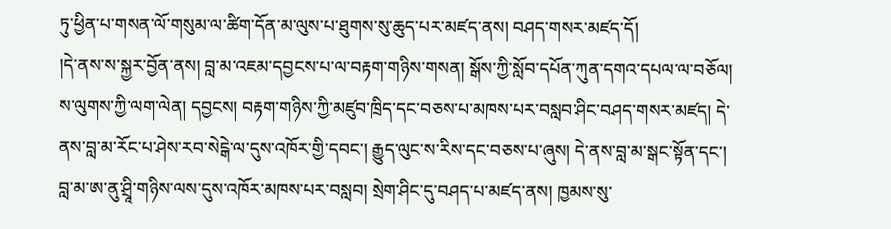ཏུ་ཕྱིན་པ་གསན་ལོ་གསུམ་ལ་ཚིག་དོན་མ་ལུས་པ་ཐུགས་སུ་ཆུད་པར་མཛད་ནས། བཤད་གསར་མཛད་དོ།
།དེ་ནས་ས་སྐྱར་བྱོན་ནས། བླ་མ་འཇམ་དབྱངས་པ་ལ་བརྟག་གཉིས་གསན། སྒོས་ཀྱི་སློབ་དཔོན་ཀུན་དགའ་དཔལ་ལ་བཅོལ། ས་ལུགས་ཀྱི་ལག་ལེན། དབྱངས། བརྟག་གཉིས་ཀྱི་མཛུབ་ཁྲིད་དང་བཅས་པ་མཁས་པར་བསླབ་ཤིང་བཤད་གསར་མཛད། དེ་ནས་བླ་མ་རོང་པ་ཤེས་རབ་སེངྒེ་ལ་དུས་འཁོར་གྱི་དབང་། རྒྱུད་ལུང་ས་རིས་དང་བཅས་པ་ཞུས། དེ་ནས་བླ་མ་སྒང་སྟོན་དང་། བླ་མ་ཨ་ནུ་ཤྲཱི་གཉིས་ལས་དུས་འཁོར་མཁས་པར་བསླབ། སྲེག་ཤིང་དུ་བཤད་པ་མཛད་ནས། ཁྱམས་སུ་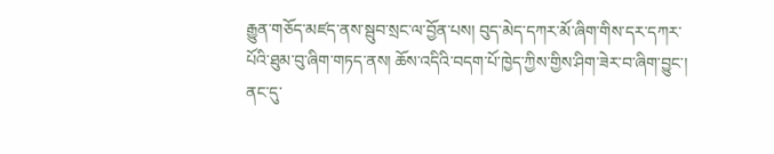རྒྱུན་གཅོད་མཛད་ནས་སྦུབ་སྲང་ལ་བྱོན་པས། བུད་མེད་དཀར་མོ་ཞིག་གིས་དར་དཀར་པོའི་ཐུམ་བུ་ཞིག་གཏད་ནས། ཆོས་འདིའི་བདག་པོ་ཁྱེད་ཀྱིས་གྱིས་ཤིག་ཟེར་བ་ཞིག་བྱུང་། ནང་དུ་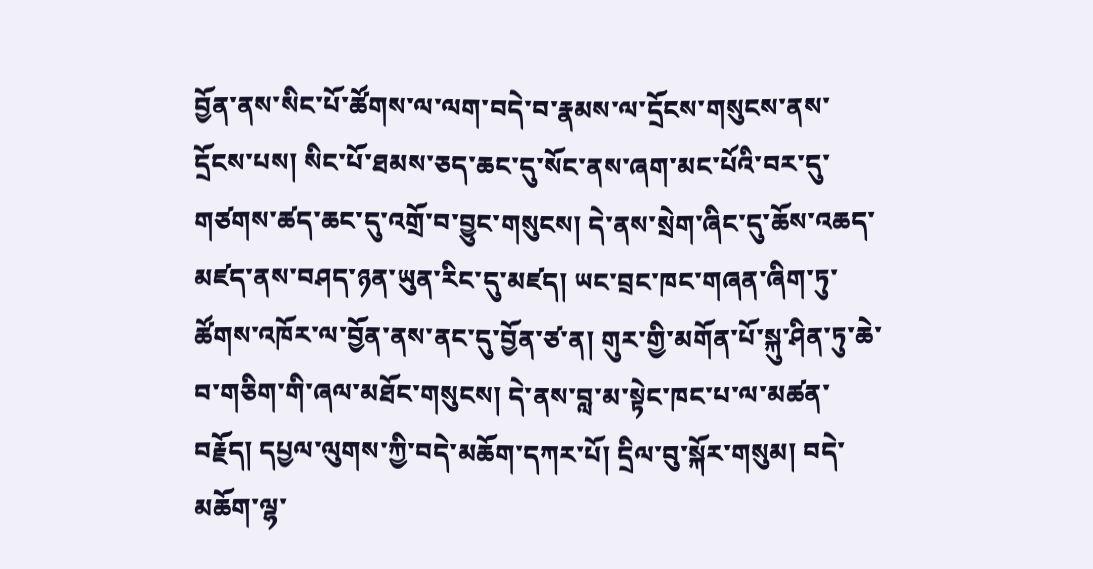བྱོན་ནས་སིང་པོ་ཚོགས་ལ་ལག་བདེ་བ་རྣམས་ལ་དྲོངས་གསུངས་ནས་དྲོངས་པས། སིང་པོ་ཐམས་ཅད་ཆང་དུ་སོང་ནས་ཞག་མང་པོའི་བར་དུ་གཙགས་ཚད་ཆང་དུ་འགྲོ་བ་བྱུང་གསུངས། དེ་ནས་སྲེག་ཞིང་དུ་ཆོས་འཆད་མཛད་ནས་བཤད་ཉན་ཡུན་རིང་དུ་མཛད། ཡང་བྲང་ཁང་གཞན་ཞིག་ཏུ་ཚོགས་འཁོར་ལ་བྱོན་ནས་ནང་དུ་བྱོན་ཙ་ན། གུར་གྱི་མགོན་པོ་སྐུ་ཤིན་ཏུ་ཆེ་བ་གཅིག་གི་ཞལ་མཐོང་གསུངས། དེ་ནས་བླ་མ་སྟེང་ཁང་པ་ལ་མཚན་བརྗོད། དཔྱལ་ལུགས་ཀྱི་བདེ་མཆོག་དཀར་པོ། དྲིལ་བུ་སྐོར་གསུམ། བདེ་མཆོག་ལྷ་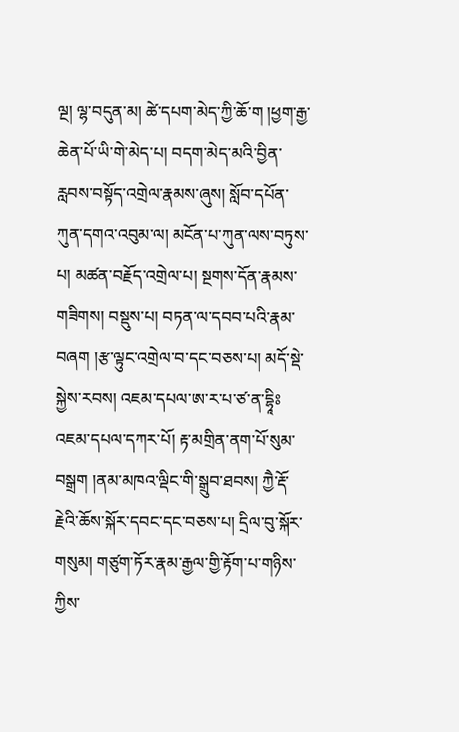ལྔ། ལྷ་བདུན་མ། ཚེ་དཔག་མེད་ཀྱི་ཆོ་ག །ཕྱག་རྒྱ་ཆེན་པོ་ཡི་གེ་མེད་པ། བདག་མེད་མའི་བྱིན་རླབས་བསྟོད་འགྲེལ་རྣམས་ཞུས། སློབ་དཔོན་ཀུན་དགའ་འབུམ་ལ། མངོན་པ་ཀུན་ལས་བཏུས་པ། མཚན་བརྗོད་འགྲེལ་པ། སྔགས་དོན་རྣམས་གཟིགས། བསྡུས་པ། བཏན་ལ་དབབ་པའི་རྣམ་བཞག །རྩ་ལྟུང་འགྲེལ་བ་དང་བཅས་པ། མདོ་སྡེ་སྐྱེས་རབས། འཇམ་དཔལ་ཨ་ར་པ་ཙ་ན་དྷཱིཿ འཇམ་དཔལ་དཀར་པོ། རྟ་མགྲིན་ནག་པོ་སུམ་བསྒྲག །ནམ་མཁའ་ལྡིང་གི་སྒྲུབ་ཐབས། ཀྱཻ་རྡོ་རྗེའི་ཆོས་སྐོར་དབང་དང་བཅས་པ། དྲིལ་བུ་སྐོར་གསུམ། གཙུག་ཏོར་རྣམ་རྒྱལ་གྱི་རྟོག་པ་གཉིས་ཀྱིས་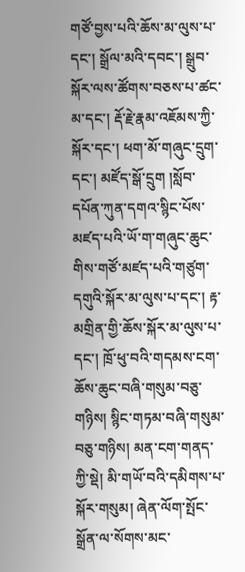གཙོ་བྱས་པའི་ཆོས་མ་ལུས་པ་དང་། སྒྲོལ་མའི་དབང་། སྒྲུབ་སྐོར་ལས་ཚོགས་བཅས་པ་ཚང་མ་དང་། རྡོ་རྗེ་རྣམ་འཇོམས་ཀྱི་སྐོར་དང་། ཕག་མོ་གཞུང་དྲུག་དང་། མཛོད་སྒོ་དྲུག །སློབ་དཔོན་ཀུན་དགའ་སྙིང་པོས་མཛད་པའི་ཡོ་ག་གཞུང་ཆུང་གིས་གཙོ་མཛད་པའི་གཙུག་དགུའི་སྐོར་མ་ལུས་པ་དང་། རྟ་མགྲིན་གྱི་ཆོས་སྐོར་མ་ལུས་པ་དང་། ཁྲོ་ཕུ་བའི་གདམས་ངག་ཆོས་ཆུང་བཞི་གསུམ་བཅུ་གཉིས། སྙིང་གཏམ་བཞི་གསུམ་བཅུ་གཉིས། མན་ངག་གནད་ཀྱི་སྡེ། མི་གཡོ་བའི་དམིགས་པ་སྐོར་གསུམ། ཞེན་ལོག་སྤོང་སྒྲོན་ལ་སོགས་མང་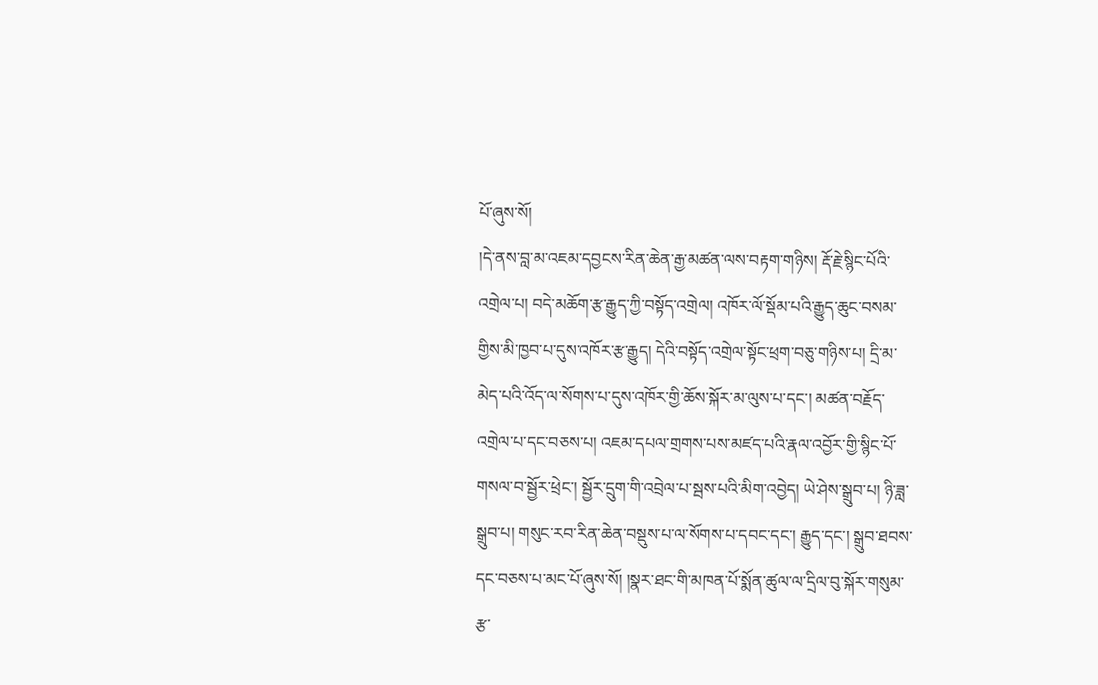པོ་ཞུས་སོ།
།དེ་ནས་བླ་མ་འཇམ་དབྱངས་རིན་ཆེན་རྒྱ་མཚན་ལས་བརྟག་གཉིས། རྡོ་རྗེ་སྙིང་པོའི་འགྲེལ་པ། བདེ་མཆོག་རྩ་རྒྱུད་ཀྱི་བསྟོད་འགྲེལ། འཁོར་ལོ་སྡོམ་པའི་རྒྱུད་ཆུང་བསམ་གྱིས་མི་ཁྱབ་པ་དུས་འཁོར་རྩ་རྒྱུད། དེའི་བསྟོད་འགྲེལ་སྟོང་ཕྲག་བཅུ་གཉིས་པ། དྲི་མ་མེད་པའི་འོད་ལ་སོགས་པ་དུས་འཁོར་གྱི་ཆོས་སྐོར་མ་ལུས་པ་དང་། མཚན་བརྗོད་འགྲེལ་པ་དང་བཅས་པ། འཇམ་དཔལ་གྲགས་པས་མཛད་པའི་རྣལ་འབྱོར་གྱི་སྙིང་པོ་གསལ་བ་སྦྱོར་ཕྲེང་། སྦྱོར་དྲུག་གི་འབྲེལ་པ་སྦས་པའི་མིག་འབྱེད། ཡེ་ཤེས་སྒྲུབ་པ། ཉི་ཟླ་སྒྲུབ་པ། གསུང་རབ་རིན་ཆེན་བསྡུས་པ་ལ་སོགས་པ་དབང་དང་། རྒྱུད་དང་། སྒྲུབ་ཐབས་དང་བཅས་པ་མང་པོ་ཞུས་སོ། །སྣར་ཐང་གི་མཁན་པོ་སྨོན་ཚུལ་ལ་དྲིལ་བུ་སྐོར་གསུམ་རྩ་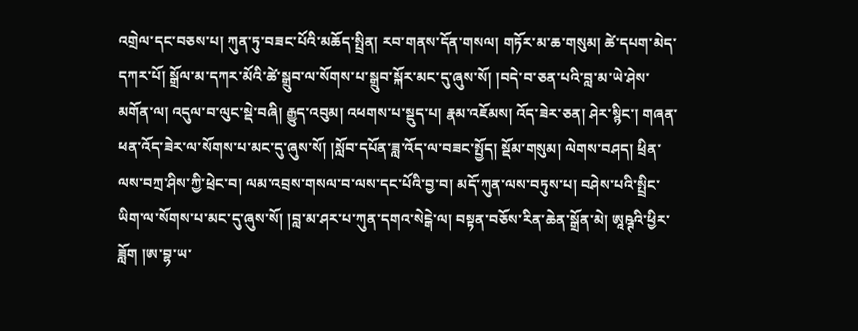འགྲེལ་དང་བཅས་པ། ཀུན་ཏུ་བཟང་པོའི་མཆོད་སྤྲིན། རབ་གནས་དོན་གསལ། གཏོར་མ་ཆ་གསུམ། ཚེ་དཔག་མེད་དཀར་པོ། སྒྲོལ་མ་དཀར་མོའི་ཚེ་སྒྲུབ་ལ་སོགས་པ་སྒྲུབ་སྐོར་མང་དུ་ཞུས་སོ། །བདེ་བ་ཅན་པའི་བླ་མ་ཡེ་ཤེས་མགོན་ལ། འདུལ་བ་ལུང་སྡེ་བཞི། རྒྱུད་འབུམ། འཕགས་པ་སྡུད་པ། རྣམ་འཇོམས། འོད་ཟེར་ཅན། ཤེར་སྙིང་། གཞན་ཕན་འོད་ཟེར་ལ་སོགས་པ་མང་དུ་ཞུས་སོ། །སློབ་དཔོན་ཟླ་འོད་ལ་བཟང་སྤྱོད། སྡོམ་གསུམ། ལེགས་བཤད། ཕྲིན་ལས་བཀྲ་ཤིས་ཀྱི་ཕྲེང་བ། ལམ་འབྲས་གསལ་བ་ལས་དང་པོའི་བྱ་བ། མདོ་ཀུན་ལས་བཏུས་པ། བཤེས་པའི་སྤྲིང་ཡིག་ལ་སོགས་པ་མང་དུ་ཞུས་སོ། །བླ་མ་ཤར་པ་ཀུན་དགའ་སེངྒེ་ལ། བསྟན་བཅོས་རིན་ཆེན་སྒྲོན་མེ། ཨཱཥྚའི་ཕྱིར་ཟློག །ཨ་བྷ་ཡ་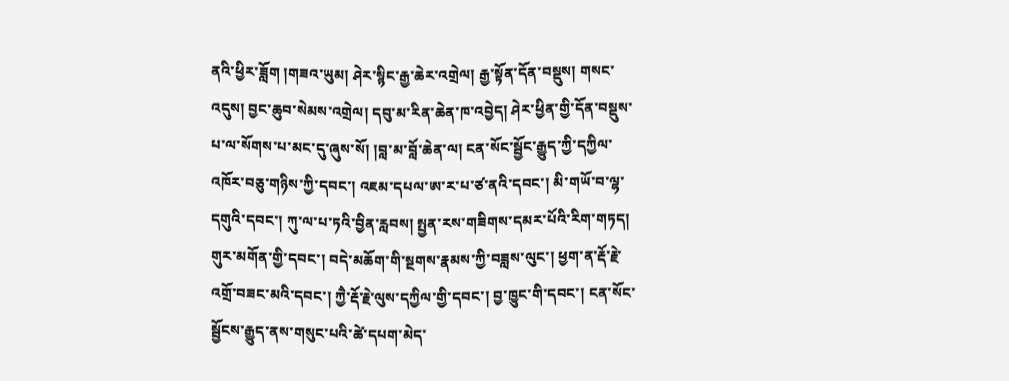ནའི་ཕྱིར་ཟློག །གཟའ་ཡུམ། ཤེར་སྙིང་རྒྱ་ཆེར་འགྲེལ། རྒྱ་སྟོན་དོན་བསྡུས། གསང་འདུས། བྱང་ཆུབ་སེམས་འགྲེལ། དབུ་མ་རིན་ཆེན་ཁ་འབྱེད། ཤེར་ཕྱིན་གྱི་དོན་བསྡུས་པ་ལ་སོགས་པ་མང་དུ་ཞུས་སོ། །བླ་མ་བློ་ཆེན་ལ། ངན་སོང་སྦྱོང་རྒྱུད་ཀྱི་དཀྱིལ་འཁོར་བཅུ་གཉིས་ཀྱི་དབང་། འཇམ་དཔལ་ཨ་ར་པ་ཙ་ནའི་དབང་། མི་གཡོ་བ་ལྷ་དགུའི་དབང་། ཀུ་ལ་པ་ཏའི་བྱིན་རླབས། སྤྱན་རས་གཟིགས་དམར་པོའི་རིག་གཏད། གུར་མགོན་གྱི་དབང་། བདེ་མཆོག་གི་སྔགས་རྣམས་ཀྱི་བཟླས་ལུང་། ཕྱག་ན་རྡོ་རྗེ་འགྲོ་བཟང་མའི་དབང་། ཀྱཻ་རྡོ་རྗེ་ལུས་དཀྱིལ་གྱི་དབང་། བྱ་ཁྱུང་གི་དབང་། ངན་སོང་སྦྱོངས་རྒྱུད་ནས་གསུང་པའི་ཚེ་དཔག་མེད་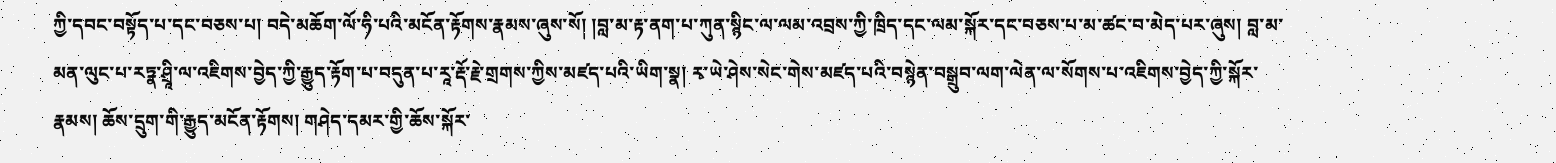ཀྱི་དབང་བསྟོད་པ་དང་བཅས་པ། བདེ་མཆོག་ལོ་ཧི་པའི་མངོན་རྟོགས་རྣམས་ཞུས་སོ། །བླ་མ་རྟ་ནག་པ་ཀུན་སྙིང་ལ་ལམ་འབྲས་ཀྱི་ཁྲིད་དང་ལམ་སྐོར་དང་བཅས་པ་མ་ཚང་བ་མེད་པར་ཞུས། བླ་མ་མན་ལུང་པ་རཏྣ་ཤྲཱི་ལ་འཇིགས་བྱེད་ཀྱི་རྒྱུད་རྟོག་པ་བདུན་པ་རཱ་རྡོ་རྗེ་གྲགས་ཀྱིས་མཛད་པའི་ཡིག་སྣ། རྭ་ཡེ་ཤེས་སེང་གེས་མཛད་པའི་བསྙེན་བསྒྲུབ་ལག་ལེན་ལ་སོགས་པ་འཇིགས་བྱེད་ཀྱི་སྐོར་རྣམས། ཆོས་དྲུག་གི་རྒྱུད་མངོན་རྟོགས། གཤེད་དམར་གྱི་ཆོས་སྐོར་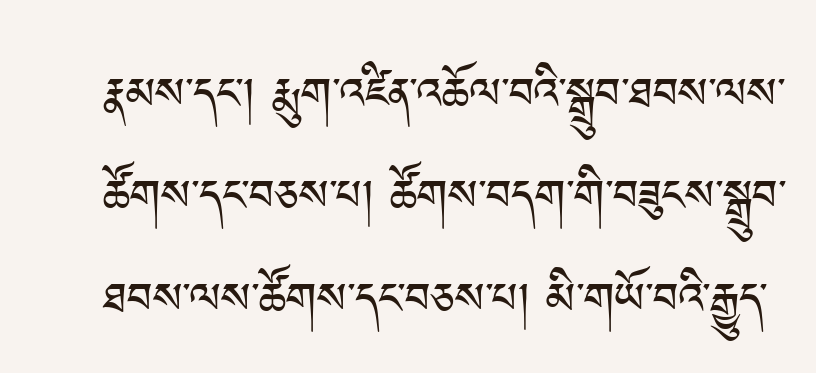རྣམས་དང་། རྨུག་འཛིན་འཆོལ་བའི་སྒྲུབ་ཐབས་ལས་ཚོགས་དང་བཅས་པ། ཚོགས་བདག་གི་བཟུངས་སྒྲུབ་ཐབས་ལས་ཚོགས་དང་བཅས་པ། མི་གཡོ་བའི་རྒྱུད་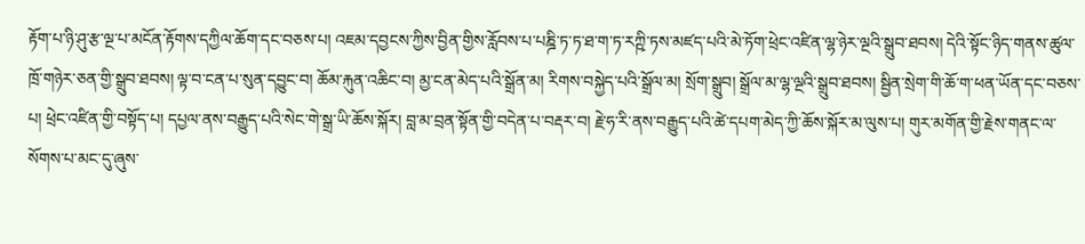རྟོག་པ་ཉི་ཤུ་རྩ་ལྔ་པ་མངོན་རྟོགས་དཀྱིལ་ཆོག་དང་བཅས་པ། འཇམ་དབྱངས་ཀྱིས་བྱིན་གྱིས་རློབས་པ་པཎྜི་ཏ་ཏ་ཐ་ག་ཏ་རཀྵི་ཏས་མཛད་པའི་མེ་ཏོག་ཕྲེང་འཛིན་ལྷ་ཉེར་ལྔའི་སྒྲུབ་ཐབས། དེའི་སྟོང་ཉིད་གནས་ཚུལ་ཁྲོ་གཉེར་ཅན་གྱི་སྒྲུབ་ཐབས། ལྟ་བ་ངན་པ་སུན་དབྱུང་བ། ཆོམ་རྐུན་འཆིང་བ། མྱ་ངན་མེད་པའི་སྒྲོན་མ། རིགས་བསྐྱེད་པའི་སྒྲོལ་མ། སྲོག་སྒྲུབ། སྒྲོལ་མ་ལྷ་ལྔའི་སྒྲུབ་ཐབས། སྦྱིན་སྲེག་གི་ཆོ་ག་ཕན་ཡོན་དང་བཅས་པ། ཕྲེང་འཛིན་གྱི་བསྟོད་པ། དཔྱལ་ནས་བརྒྱུད་པའི་སེང་གེ་སྒྲ་ཡི་ཆོས་སྐོར། བླ་མ་བྲན་སྟོན་གྱི་བདེན་པ་བརྡར་བ། རྗེ་ཧ་རི་ནས་བརྒྱུད་པའི་ཚེ་དཔག་མེད་ཀྱི་ཆོས་སྐོར་མ་ལུས་པ། གུར་མགོན་གྱི་རྗེས་གནང་ལ་སོགས་པ་མང་དུ་ཞུས་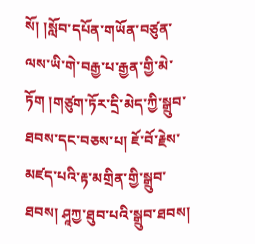སོ། །སློབ་དཔོན་གཡོན་བཙུན་ལས་ཡི་གེ་བརྒྱ་པ་རྒྱན་གྱི་མེ་ཏོག །གཙུག་ཏོར་དྲི་མེད་ཀྱི་སྒྲུབ་ཐབས་དང་བཅས་པ། ཇོ་བོ་རྗེས་མཛད་པའི་རྟ་མགྲིན་གྱི་སྒྲུབ་ཐབས། ཤཱཀྱ་ཐུབ་པའི་སྒྲུབ་ཐབས།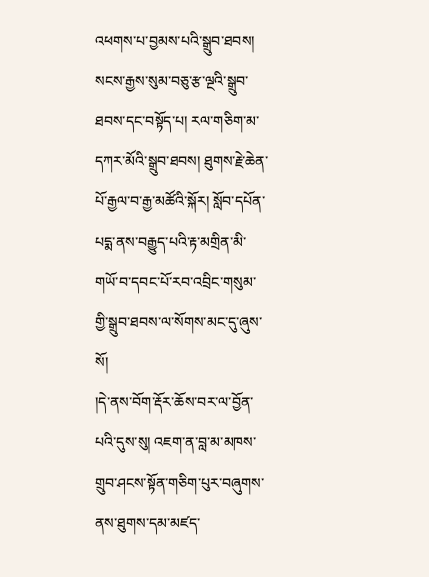འཕགས་པ་བྱམས་པའི་སྒྲུབ་ཐབས། སངས་རྒྱས་སུམ་བཅུ་རྩ་ལྔའི་སྒྲུབ་ཐབས་དང་བསྟོད་པ། རལ་གཅིག་མ་དཀར་མོའི་སྒྲུབ་ཐབས། ཐུགས་རྗེ་ཆེན་པོ་རྒྱལ་བ་རྒྱ་མཚོའི་སྐོར། སློབ་དཔོན་པདྨ་ནས་བརྒྱུད་པའི་རྟ་མགྲིན་མི་གཡོ་བ་དབང་པོ་རབ་འབྲིང་གསུམ་གྱི་སྒྲུབ་ཐབས་ལ་སོགས་མང་དུ་ཞུས་སོ།
།དེ་ནས་བོག་རྡོར་ཆོས་བར་ལ་བྱོན་པའི་དུས་སུ། འཇག་ན་བླ་མ་མཁས་གྲུབ་ཤངས་སྟོན་གཅིག་པུར་བཞུགས་ནས་ཐུགས་དམ་མཛད་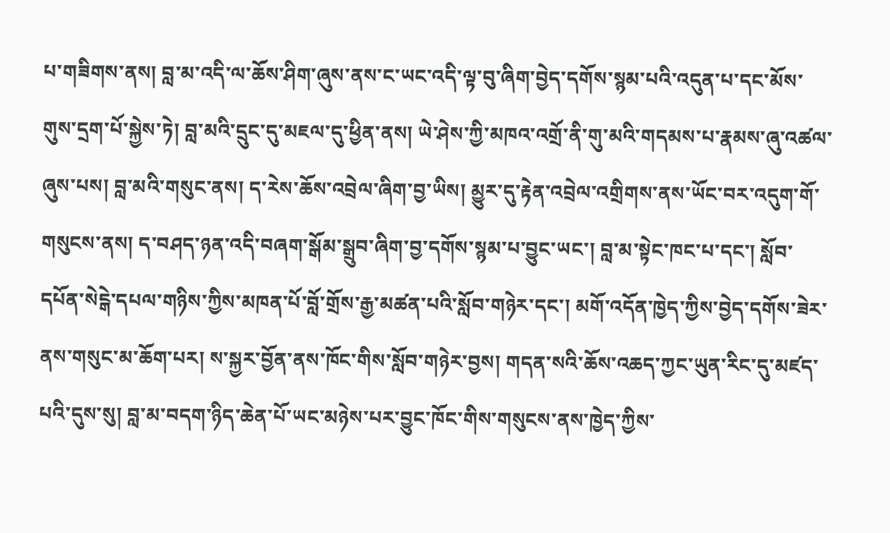པ་གཟིགས་ནས། བླ་མ་འདི་ལ་ཆོས་ཤིག་ཞུས་ནས་ང་ཡང་འདི་ལྟ་བུ་ཞིག་བྱེད་དགོས་སྙམ་པའི་འདུན་པ་དང་མོས་གུས་དྲག་པོ་སྐྱེས་ཏེ། བླ་མའི་དྲུང་དུ་མཇལ་དུ་ཕྱིན་ནས། ཡེ་ཤེས་ཀྱི་མཁའ་འགྲོ་ནི་གུ་མའི་གདམས་པ་རྣམས་ཞུ་འཚལ་ཞུས་པས། བླ་མའི་གསུང་ནས། ད་རེས་ཆོས་འབྲེལ་ཞིག་བྱ་ཡིས། མྱུར་དུ་རྟེན་འབྲེལ་འགྲིགས་ནས་ཡོང་བར་འདུག་གོ་གསུངས་ནས། ད་བཤད་ཉན་འདི་བཞག་སྒོམ་སྒྲུབ་ཞིག་བྱ་དགོས་སྙམ་པ་བྱུང་ཡང་། བླ་མ་སྟེང་ཁང་པ་དང་། སློབ་དཔོན་སེངྒེ་དཔལ་གཉིས་ཀྱིས་མཁན་པོ་བློ་གྲོས་རྒྱ་མཚན་པའི་སློབ་གཉེར་དང་། མགོ་འདོན་ཁྱེད་ཀྱིས་བྱེད་དགོས་ཟེར་ནས་གསུང་མ་ཆོག་པར། ས་སྐྱར་བྱོན་ནས་ཁོང་གིས་སློབ་གཉེར་བྱས། གདན་སའི་ཆོས་འཆད་ཀྱང་ཡུན་རིང་དུ་མཛད་པའི་དུས་སུ། བླ་མ་བདག་ཉིད་ཆེན་པོ་ཡང་མཉེས་པར་བྱུང་ཁོང་གིས་གསུངས་ནས་ཁྱེད་ཀྱིས་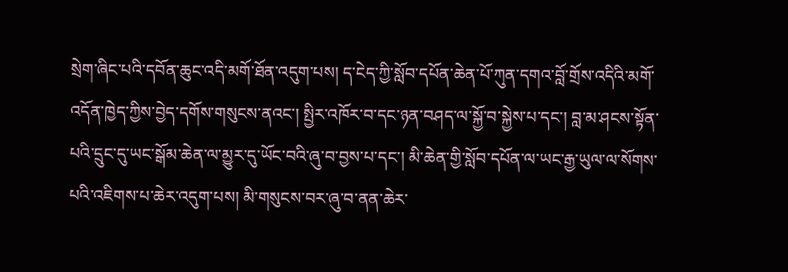སྲེག་ཞིང་པའི་དབོན་ཆུང་འདི་མགོ་ཐོན་འདུག་པས། ད་ངེད་ཀྱི་སློབ་དཔོན་ཆེན་པོ་ཀུན་དགའ་བློ་གྲོས་འདིའི་མགོ་འདོན་ཁྱེད་ཀྱིས་བྱེད་དགོས་གསུངས་ནའང་། སྤྱིར་འཁོར་བ་དང་ཉན་བཤད་ལ་སྐྱོ་བ་སྐྱེས་པ་དང་། བླ་མ་ཤངས་སྟོན་པའི་དྲུང་དུ་ཡང་སྒོམ་ཆེན་ལ་མྱུར་དུ་ཡོང་བའི་ཞུ་བ་བྱས་པ་དང་། མི་ཆེན་གྱི་སློབ་དཔོན་ལ་ཡང་རྒྱ་ཡུལ་ལ་སོགས་པའི་འཇིགས་པ་ཆེར་འདུག་པས། མི་གསུངས་བར་ཞུ་བ་ནན་ཆེར་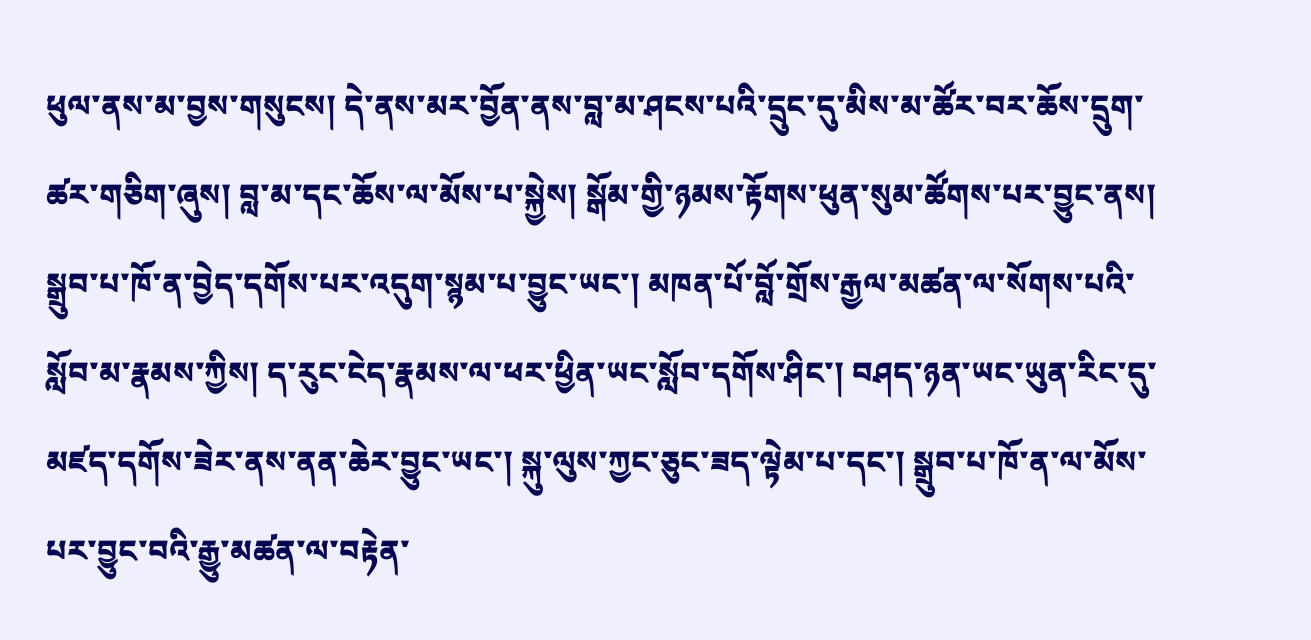ཕུལ་ནས་མ་བྱས་གསུངས། དེ་ནས་མར་བྱོན་ནས་བླ་མ་ཤངས་པའི་དྲུང་དུ་མིས་མ་ཚོར་བར་ཆོས་དྲུག་ཚར་གཅིག་ཞུས། བླ་མ་དང་ཆོས་ལ་མོས་པ་སྐྱེས། སྒོམ་གྱི་ཉམས་རྟོགས་ཕུན་སུམ་ཚོགས་པར་བྱུང་ནས། སྒྲུབ་པ་ཁོ་ན་བྱེད་དགོས་པར་འདུག་སྙམ་པ་བྱུང་ཡང་། མཁན་པོ་བློ་གྲོས་རྒྱལ་མཚན་ལ་སོགས་པའི་སློབ་མ་རྣམས་ཀྱིས། ད་རུང་ངེད་རྣམས་ལ་ཕར་ཕྱིན་ཡང་སློབ་དགོས་ཤིང་། བཤད་ཉན་ཡང་ཡུན་རིང་དུ་མཛད་དགོས་ཟེར་ནས་ནན་ཆེར་བྱུང་ཡང་། སྐུ་ལུས་ཀྱང་ཅུང་ཟད་ལྟེམ་པ་དང་། སྒྲུབ་པ་ཁོ་ན་ལ་མོས་པར་བྱུང་བའི་རྒྱུ་མཚན་ལ་བརྟེན་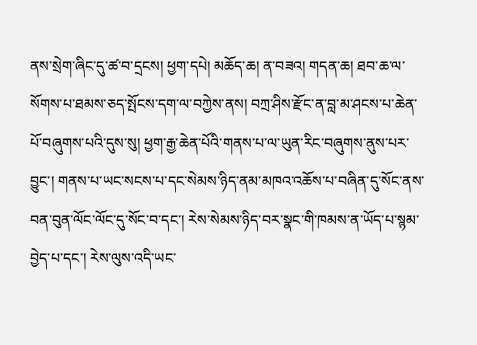ནས་སྲེག་ཞིང་དུ་ཚ་བ་དྲངས། ཕྱག་དཔེ། མཆོད་ཆ། ན་བཟའ། གདན་ཆ། ཐབ་ཆ་ལ་སོགས་པ་ཐམས་ཅད་སྤོངས་དག་ལ་བཀྱེས་ནས། བཀྲ་ཤིས་རྫོང་ན་བླ་མ་ཤངས་པ་ཆེན་པོ་བཞུགས་པའི་དུས་སུ། ཕྱག་རྒྱ་ཆེན་པོའི་གནས་པ་ལ་ཡུན་རིང་བཞུགས་ནུས་པར་བྱུང་། གནས་པ་ཡང་སངས་པ་དང་སེམས་ཉིད་ནམ་མཁའ་འཆོས་པ་བཞིན་དུ་སོང་ནས་བན་བུན་ལོང་ལོང་དུ་སོང་བ་དང་། རེས་སེམས་ཉིད་བར་སྣང་གི་ཁམས་ན་ཡོད་པ་སྙམ་བྱེད་པ་དང་། རེས་ལུས་འདི་ཡང་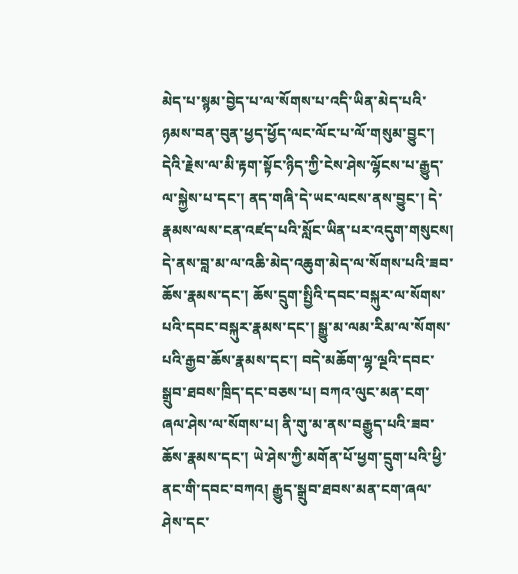མེད་པ་སྙམ་བྱེད་པ་ལ་སོགས་པ་འདི་ཡིན་མེད་པའི་ཉམས་བན་བུན་ཕྱད་ཕྱོད་ལང་ལོང་པ་ལོ་གསུམ་བྱུང་། དེའི་རྗེས་ལ་མི་རྟག་སྟོང་ཉིད་ཀྱི་ངེས་ཤེས་ལྷོངས་པ་རྒྱུད་ལ་སྐྱེས་པ་དང་། ནད་གཞི་དེ་ཡང་ལངས་ནས་བྱུང་། དེ་རྣམས་ལས་ངན་འཛད་པའི་སློང་ཡིན་པར་འདུག་གསུངས། དེ་ནས་བླ་མ་ལ་འཆི་མེད་འཆུག་མེད་ལ་སོགས་པའི་ཟབ་ཆོས་རྣམས་དང་། ཆོས་དྲུག་སྤྱིའི་དབང་བསྐུར་ལ་སོགས་པའི་དབང་བསྐུར་རྣམས་དང་། སྒྱུ་མ་ལམ་རིམ་ལ་སོགས་པའི་རྒྱབ་ཆོས་རྣམས་དང་། བདེ་མཆོག་ལྷ་ལྔའི་དབང་སྒྲུབ་ཐབས་ཁྲིད་དང་བཅས་པ། བཀའ་ལུང་མན་ངག་ཞལ་ཤེས་ལ་སོགས་པ། ནི་གུ་མ་ནས་བརྒྱུད་པའི་ཟབ་ཆོས་རྣམས་དང་། ཡེ་ཤེས་ཀྱི་མགོན་པོ་ཕྱག་དྲུག་པའི་ཕྱི་ནང་གི་དབང་བཀའ། རྒྱུད་སྒྲུབ་ཐབས་མན་ངག་ཞལ་ཤེས་དང་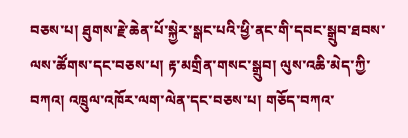བཅས་པ། ཐུགས་རྗེ་ཆེན་པོ་སྐྱེར་སྒང་པའི་ཕྱི་ནང་གི་དབང་སྒྲུབ་ཐབས་ལས་ཚོགས་དང་བཅས་པ། རྟ་མགྲིན་གསང་སྒྲུབ། ལུས་འཆི་མེད་ཀྱི་བཀའ། འཁྲུལ་འཁོར་ལག་ལེན་དང་བཅས་པ། གཅོད་བཀའ་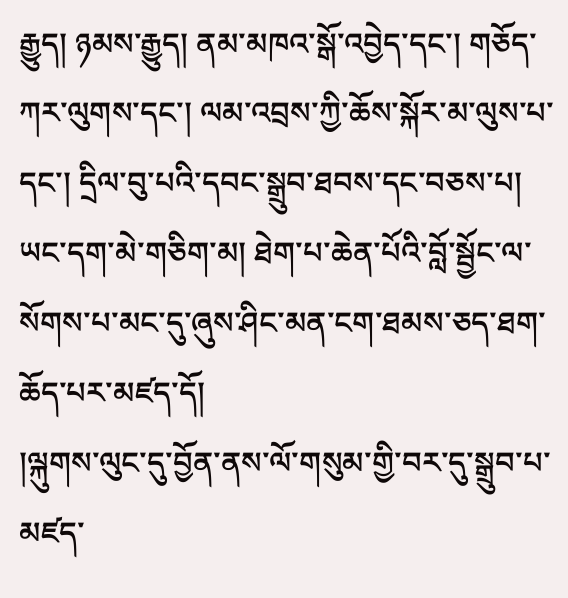རྒྱུད། ཉམས་རྒྱུད། ནམ་མཁའ་སྒོ་འབྱེད་དང་། གཅོད་ཀར་ལུགས་དང་། ལམ་འབྲས་ཀྱི་ཆོས་སྐོར་མ་ལུས་པ་དང་། དྲིལ་བུ་པའི་དབང་སྒྲུབ་ཐབས་དང་བཅས་པ། ཡང་དག་མེ་གཅིག་མ། ཐེག་པ་ཆེན་པོའི་བློ་སྦྱོང་ལ་སོགས་པ་མང་དུ་ཞུས་ཤིང་མན་ངག་ཐམས་ཅད་ཐག་ཆོད་པར་མཛད་དོ།
།ལྐུགས་ལུང་དུ་བྱོན་ནས་ལོ་གསུམ་གྱི་བར་དུ་སྒྲུབ་པ་མཛད་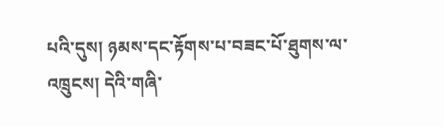པའི་དུས། ཉམས་དང་རྟོགས་པ་བཟང་པོ་ཐུགས་ལ་འཁྲུངས། དེའི་གཞི་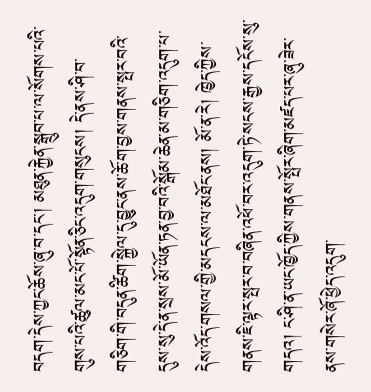བདག་དེས་ཀྱང་ཆོས་ཞུ་བ་དང་། མཐུན་རྐྱེན་སྒྲུབ་པ་ལ་སོགས་པའི་གུས་པའི་ཚུལ་མང་པོ་སྟོན་ཅིང་འདུག་གསུངས། དེ་ནས་ཤི་བ་གཅིག་གི་བདུན་ཚིག་སྐྱེལ་དུ་བྱུང་ནས་ཆོ་ག་བྱས་གནས་སྤར་བའི་དུས་སུ་དེ་ན་སྲས་མོ་ཡོན་ཏན་བྱ་བའི་སྒོམ་ཆེན་མ་གཅིག་འདུག་པ་དེས་འོད་གསལ་གྱི་མདངས་ལ་མཐོང་ནས། མོ་ན་རེ། ཁྱེད་ཀྱིས་གནས་ཇི་ལྟར་སྤར་བ་བཞིན་འཕོ་བར་འདུག་ཏེ་སངས་རྒྱས་དངོས་སུ་གདའ། ང་ཤི་ན་ཡང་ཁྱོད་ཀྱིས་གནས་སྤོར་ཞིག་མཛད་པར་ཞུ་ཟེར་ནས་གསེར་ཞོ་ཕྱེད་འདུག་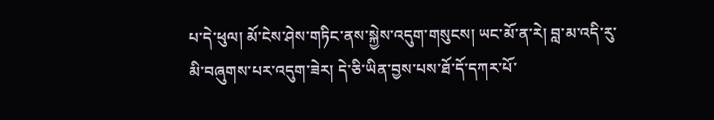པ་དེ་ཕུལ། མོ་ངེས་ཤེས་གཏིང་ནས་སྐྱེས་འདུག་གསུངས། ཡང་མོ་ན་རེ། བླ་མ་འདི་རུ་མི་བཞུགས་པར་འདུག་ཟེར། དེ་ཅི་ཡིན་བྱས་པས་ཐོ་དོ་དཀར་པོ་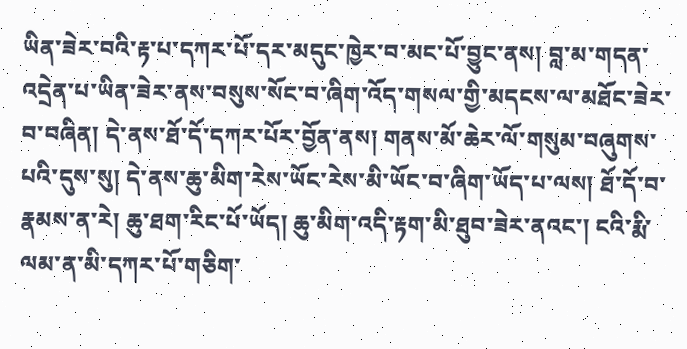ཡིན་ཟེར་བའི་རྟ་པ་དཀར་པོ་དར་མདུང་ཁྱེར་བ་མང་པོ་བྱུང་ནས། བླ་མ་གདན་འདྲེན་པ་ཡིན་ཟེར་ནས་བསུས་སོང་བ་ཞིག་འོད་གསལ་གྱི་མདངས་ལ་མཐོང་ཟེར་བ་བཞིན། དེ་ནས་ཐོ་དོ་དཀར་པོར་བྱོན་ནས། གནས་མོ་ཆེར་ལོ་གསུམ་བཞུགས་པའི་དུས་སུ། དེ་ནས་ཆུ་མིག་རེས་ཡོང་རེས་མི་ཡོང་བ་ཞིག་ཡོད་པ་ལས། ཐོ་དོ་བ་རྣམས་ན་རེ། ཆུ་ཐག་རིང་པོ་ཡོད། ཆུ་མིག་འདི་རྟག་མི་ཐུབ་ཟེར་ནའང་། ངའི་རྨི་ལམ་ན་མི་དཀར་པོ་གཅིག་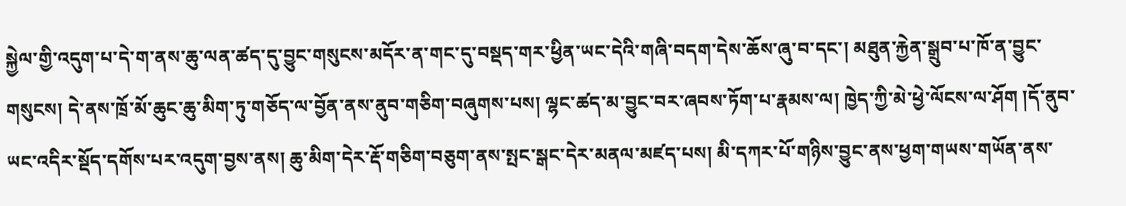སྐྱེལ་གྱི་འདུག་པ་དེ་ག་ནས་ཆུ་ལན་ཚད་དུ་བྱུང་གསུངས་མདོར་ན་གང་དུ་བསྡད་གར་ཕྱིན་ཡང་དེའི་གཞི་བདག་དེས་ཆོས་ཞུ་བ་དང་། མཐུན་རྐྱེན་སྒྲུབ་པ་ཁོ་ན་བྱུང་གསུངས། དེ་ནས་ཁྲོ་མོ་ཆུང་ཆུ་མིག་ཏུ་གཅོད་ལ་བྱོན་ནས་ནུབ་གཅིག་བཞུགས་པས། ལྷང་ཚད་མ་བྱུང་བར་ཞབས་ཏོག་པ་རྣམས་ལ། ཁྱེད་ཀྱི་མེ་ཕྱེ་ལོངས་ལ་ཤོག །དོ་ནུབ་ཡང་འདིར་སྡོད་དགོས་པར་འདུག་བྱས་ནས། ཆུ་མིག་དེར་རྡོ་གཅིག་བཅུག་ནས་སྤང་སྒང་དེར་མནལ་མཛད་པས། མི་དཀར་པོ་གཉིས་བྱུང་ནས་ཕྱག་གཡས་གཡོན་ནས་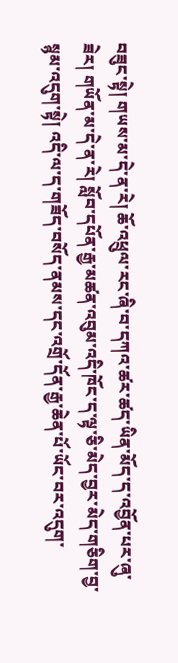བཟུང་སྟེ། གཡས་མ་དེ་ན་རེ། ཆོ་འཕྲུལ་རང་ཞི་བ་དཀའ་ཚར་ཚད་ཡིན་མོད་ད་འབྱོན་པར་ཞུ་ཟེར། གཡོན་མ་དེ་ན་རེ། སློབ་དཔོན་རྒྱ་མཚན་འབུམ་འདི་ཁོང་ད་ལྟ་ཅི་མེད་བྱར་མེད་གཅིག་བྱ་སྙམ་འདུག་སྟེ། འདི་ལ་ད་གཟོད་བསོད་ནམས་དང་འགྲོ་དོན་རྒྱ་ཆེན་པོ་ཡོང་བར་འདུག་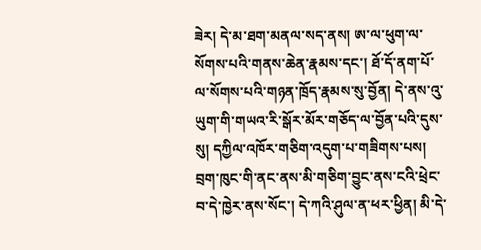ཟེར། དེ་མ་ཐག་མནལ་སད་ནས། ཨ་ལ་ཕུག་ལ་སོགས་པའི་གནས་ཆེན་རྣམས་དང་། ཐོ་དོ་ནག་པོ་ལ་སོགས་པའི་གཉན་ཁྲོད་རྣམས་སུ་བྱོན། དེ་ནས་འུ་ཡུག་གི་གཡའ་རི་སྒོར་མོར་གཅོད་ལ་བྱོན་པའི་དུས་སུ། དཀྱིལ་འཁོར་གཅིག་འདུག་པ་གཟིགས་པས། བྲག་ཁུང་གི་ནང་ནས་མི་གཅིག་བྱུང་ནས་ངའི་ཕྲེང་བ་དེ་ཁྱེར་ནས་སོང་། དེ་ཀའི་ཤུལ་ན་ཕར་ཕྱིན། མི་དེ་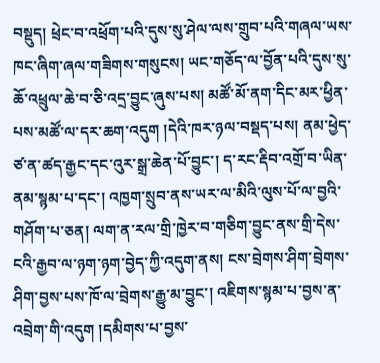བསྡུད། ཕྲེང་བ་འཕྲོག་པའི་དུས་སུ་ཤེལ་ལས་གྲུབ་པའི་གཞལ་ཡས་ཁང་ཞིག་ཞལ་གཟིགས་གསུངས། ཡང་གཅོད་ལ་བྱོན་པའི་དུས་སུ་ཆོ་འཕྲུལ་ཆེ་བ་ཅི་འདྲ་བྱུང་ཞུས་པས། མཚོ་མོ་ནག་དིང་མར་ཕྱིན་པས་མཚོ་ལ་དར་ཆག་འདུག །དེའི་ཁར་ཉལ་བསྡད་པས། ནམ་ཕྱེད་ཙ་ན་ཚད་རྒྱང་དང་འུར་སྒྲ་ཆེན་པོ་བྱུང་། ད་རང་རྡིབ་འགྲོ་བ་ཡིན་ནམ་སྙམ་པ་དང་། འཁྱག་སྲུབ་ནས་ཡར་ལ་མིའི་ལུས་པོ་ལ་བྱའི་གཤོག་པ་ཅན། ལག་ན་རལ་གྲི་ཁྱེར་བ་གཅིག་བྱུང་ནས་གྲི་དེས་ངའི་རྒྱབ་ལ་ཉག་ཉག་བྱེད་ཀྱི་འདུག་ནས། ངས་བྲེགས་ཤིག་བྲེགས་ཤིག་བྱས་པས་ཁོ་ལ་བྲེགས་རྒྱུ་མ་བྱུང་། འཇིགས་སྙམ་པ་བྱས་ན་འབྲེག་གི་འདུག །དམིགས་པ་བྱས་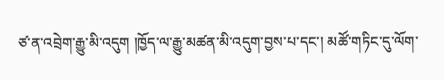ཙ་ན་འབྲེག་རྒྱུ་མི་འདུག །ཁྱོད་ལ་རྒྱུ་མཚན་མི་འདུག་བྱས་པ་དང་། མཚོ་གཏིང་དུ་ལོག་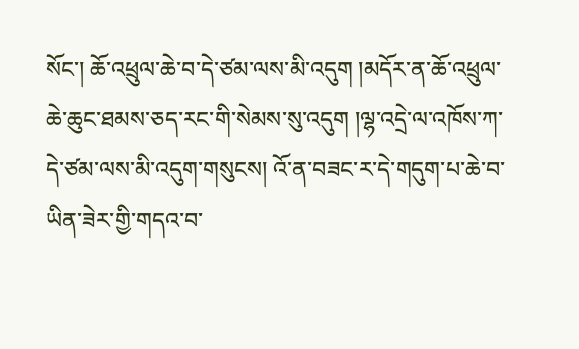སོང་། ཆོ་འཕྲུལ་ཆེ་བ་དེ་ཙམ་ལས་མི་འདུག །མདོར་ན་ཆོ་འཕྲུལ་ཆེ་ཆུང་ཐམས་ཅད་རང་གི་སེམས་སུ་འདུག །ལྷ་འདྲེ་ལ་འཁོས་ཀ་དེ་ཙམ་ལས་མི་འདུག་གསུངས། འོ་ན་བཟང་ར་དེ་གདུག་པ་ཆེ་བ་ཡིན་ཟེར་གྱི་གདའ་བ་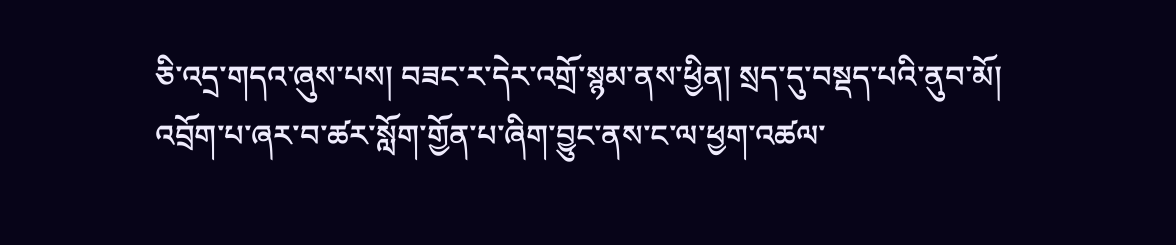ཅི་འདྲ་གདའ་ཞུས་པས། བཟང་ར་དེར་འགྲོ་སྙམ་ནས་ཕྱིན། སྲད་དུ་བསྡད་པའི་ནུབ་མོ། འབྲོག་པ་ཞར་བ་ཚར་སློག་གྱོན་པ་ཞིག་བྱུང་ནས་ང་ལ་ཕྱག་འཚལ་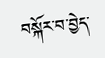བསྐོར་བ་བྱེད་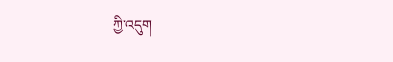ཀྱི་འདུག